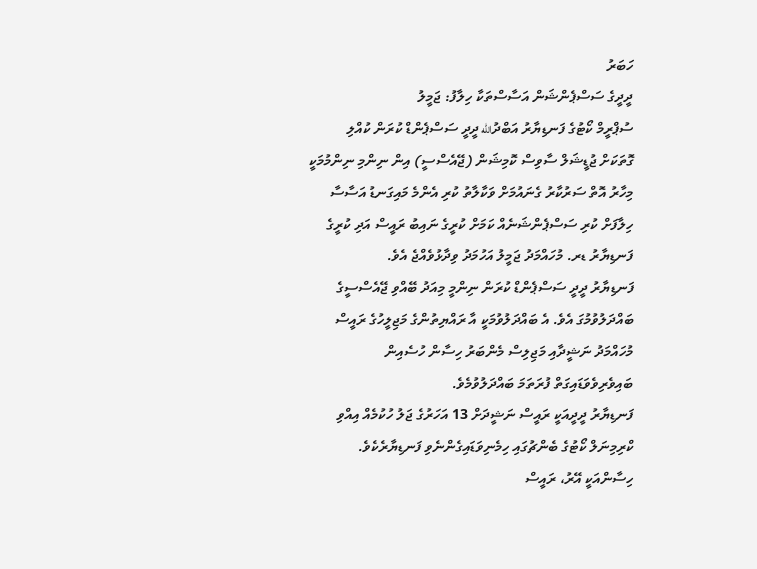ހަބަރު
ދީދީގެ ސަސްޕެންޝަން އަސާސްތަކާ ހިލާފު: ޖަމީލު
ސުޕްރީމް ކޯޓުގެ ފަނޑިޔާރު އަބްދުالله ދީދީ ސަސްޕެންޑް ކުރަން ކުއްލި ގޮތަކަށް ޖުޑީޝަލް ސާވިސް ކޮމިޝަން (ޖޭއެސްސީ) އިން ނިންމި ނިންމުމަކީ މިހާރު އޮތް ސަރުކާރު ގެނައުމަށް ވަކާލާތު ކުރި އެންމެ މައިގަނޑު އަސާސާ ހިލާފަށް ކުރި ސަސްޕެންޝަނެއް ކަމަށް ކުރީގެ ނައިބު ރައީސް އަދި ކުރީގެ ފަނޑިޔާރު ޑރ. މުހައްމަދު ޖަމީލު އަހުމަދު ވިދާޅުވެއްޖެ އެވެ.
ފަނޑިޔާރު ދީދީ ސަސްޕެންޑް ކުރަން ނިންމީ މިއަދު ބޭއްވި ޖޭއެސްސީގެ ބައްދަލުވުމުގަ އެވެ. އެ ބައްދަލުވުމަކީ އާ ރައްޔިތުންގެ މަޖިލީހުގެ ރައީސް މުހައްމަދު ނަޝީދާއި މަޖިލިސް މެންބަރު ހިސާން ހުސެއިން ބައިވެރިވެވަޑައިގަތް ފުރަތަމަ ބައްދަލުވުމެވެ.
ފަނޑިޔާރު ދީދީއަކީ ރައީސް ނަޝީދަށް 13 އަހަރުގެ ޖަލު ހުކުމެއް އިއްވި ކްރިމިނަލް ކޯޓުގެ ބެންޗުގައި ހިމެނިވަޑައިގެންނެވި ފަނޑިޔާރެކެވެ. ހިސާންއަކީ އޭރު، ރައީސް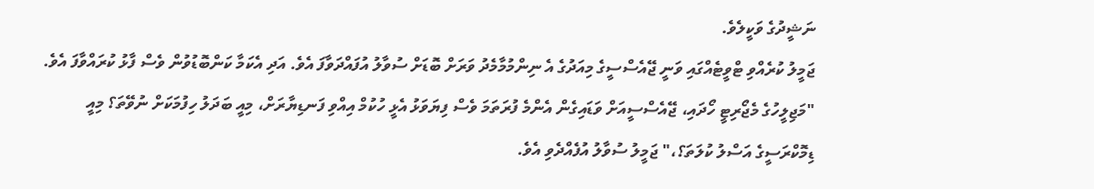ނަޝީދުގެ ވަކީލެވެ.
ޖަމީލު ކުރެއްވި ޓްވީޓެއްގައި ވަނީ ޖޭއެސްސީގެ މިއަދުގެ އެ ނިންމުމާމެދު ވަރަށް ބޮޑަށް ސުވާލު އުފައްދަވާފަ އެވެ. އަދި އެކަމާ ކަންބޮޑުވުން ވެސް ފާޅު ކުރައްވާފަ އެވެ.
"މަޖިލީހުގެ މެޖޯރިޓީ ހޯދައި، ޖޭއެސްސީއަށް ވަޑައިގެން އެންމެ ފުރަތަމަ ވެސް ފިޔަވަޅު އެޅީ ހުކުމް އިއްވި ފަނޑިޔާރަށް، މިއީ ބަދަލު ހިފުމަކަށް ނުވޭތަ؟ މިއީ ޑިމޮކްރަސީގެ އަސްލު ކުލަތަ؟،" ޖަމީލު ސުވާލު އުފެއްދެވި އެވެ.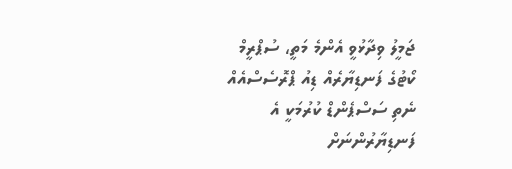ޖަމީލު ވިދާޅުވީ އެންމެ މަތީ، ސުޕްރީމް ކޯޓުގެ ފަނޑިޔާރެއް ޑިއު ޕްރޮސެސްއެއް ނެތި ސަސްޕެންޑް ކުރުމަކީ އެ ފަނޑިޔާރުންނަށް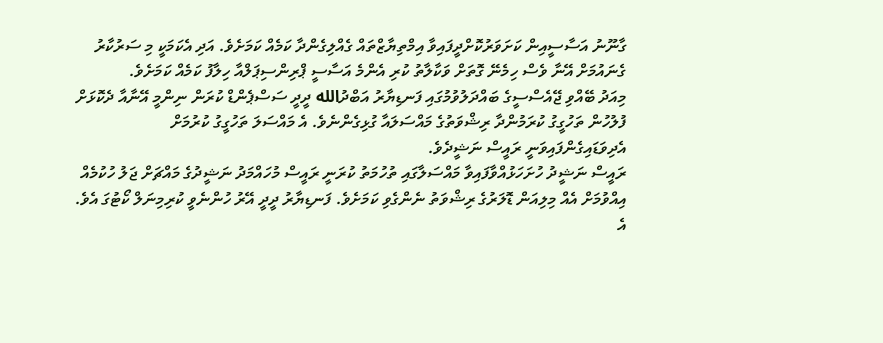ގާނޫނު އަސާސީއިން ކަށަވަރުކޮށްދީފައިވާ އިމްތިޔާޒްތައް ގެއްލިގެންދާ ކަމެއް ކަމަށެވެ. އަދި އެކަމަކީ މި ސަރުކާރު ގެނައުމަށް އޭނާ ވެސް ހިމެނޭ ގޮތަށް ވަކާލާތު ކުރި އެންމެ އަސާސީ ޕްރިންސިޕަލްއާ ހިލާފު ކަމެއް ކަމަށެވެ.
މިއަދު ބޭއްވި ޖޭއެސްސީގެ ބައްދަލުވުމުގައި ފަނޑިޔާރު އަބްދުالله ދީދީ ސަސްޕެންޑް ކުރަން ނިންމީ އޭނާއާ ދެކޮޅަށް ފުލުހުން ތަހުގީގު ކުރަމުންދާ ރިޝްވަތުގެ މައްސަލައާ ގުޅިގެންނެވެ. އެ މައްސަލަ ތަހުގީގު ކުރުމަށް އެދިވަޑައިގެންފައިވަނީ ރައީސް ނަޝީދެވެ.
ރައީސް ނަޝީދު ހުށަހަޅުއްވާފައިވާ މައްސަލާގައި ތުހުމަތު ކުރަނީ ރައީސް މުހައްމަދު ނަޝީދުގެ މައްޗަށް ޖަލު ހުކުމެއް އިއްވުމަށް އެއް މިލިއަން ޑޮލަރުގެ ރިޝްވަތު ނެންގެވި ކަމަށެވެ. ފަނޑިޔާރު ދީދީ އޭރު ހުންނެވީ ކުރިމިނަލް ކޯޓުގަ އެވެ. އެ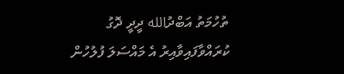ތުހުމަތު އަބްދުالله ދީދީ ދޮގު ކުރައްވާފައިވާއިރު އެ މައްސަލަ ފުލުހުން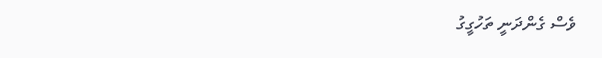ވެސް ގެންދަނީ ތަހުގީގު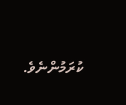ކުރަމުންނެވެ.